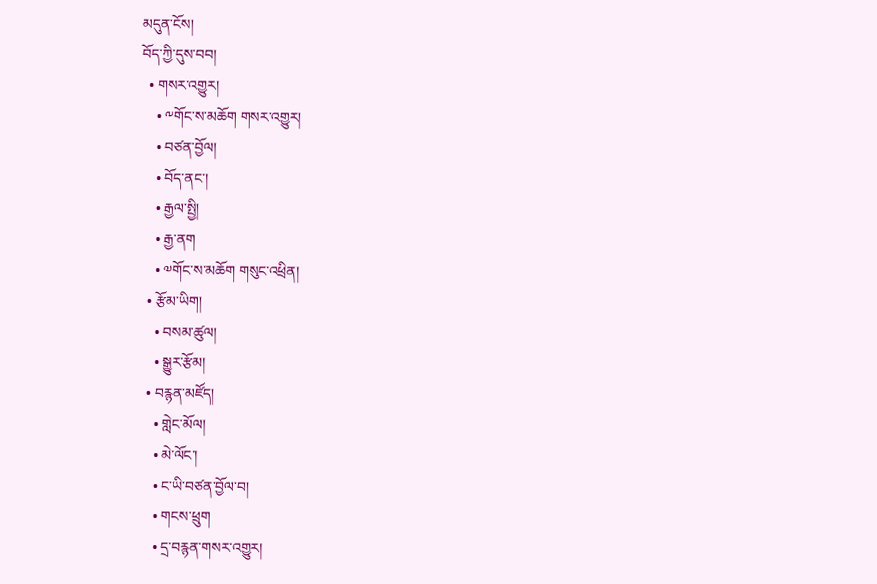མདུན་ངོས།
བོད་ཀྱི་དུས་བབ།
  • གསར་འགྱུར།
    • ༸གོང་ས་མཆོག གསར་འགྱུར།
    • བཙན་བྱོལ།
    • བོད་ནང་།
    • རྒྱལ་སྤྱི།
    • རྒྱ་ནག
    • ༧གོང་ས་མཆོག གསུང་འཕྲིན།
  • རྩོམ་ཡིག།
    • བསམ་ཚུལ།
    • སྒྱུར་རྩོམ།
  • བརྙན་མཛོད།
    • གླེང་མོལ།
    • མེ་ལོང་།
    • ང་ཡི་བཙན་བྱོལ་བ།
    • གངས་ཕྲུག
    • དྲ་བརྙན་གསར་འགྱུར།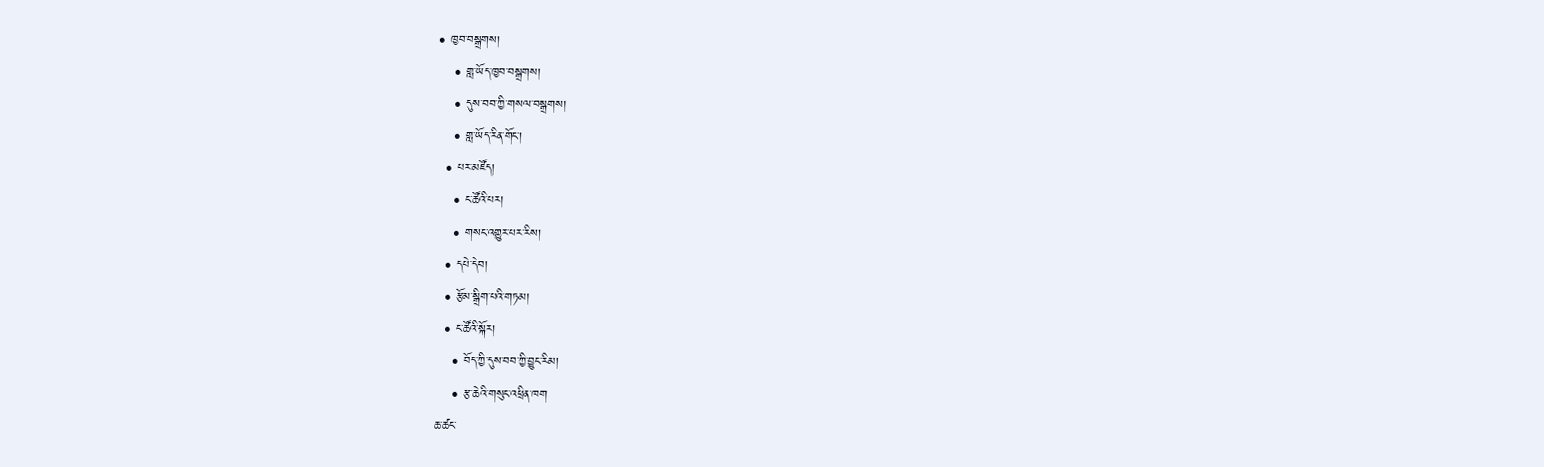• ཁྱབ་བསྒྲགས།
    • གླ་ཡོད་ཁྱབ་བསྒྲགས།
    • དུས་བབ་ཀྱི་གསལ་བསྒྲགས།
    • གླ་ཡོད་རིན་གོང་།
  • པར་མཛོད།
    • ང་ཚོའི་པར།
    • གསང་འགྱུར་པར་རིས།
  • དཔེ་དེབ།
  • རྩོམ་སྒྲིག་པའི་གཏམ།
  • ང་ཚོའི་སྐོར།
    • བོད་ཀྱི་དུས་བབ་ཀྱི་བྱུང་རིམ།
    • རྩ་ཆེའི་གསུང་འཕྲིན་ཁག
ཆ་ཚང་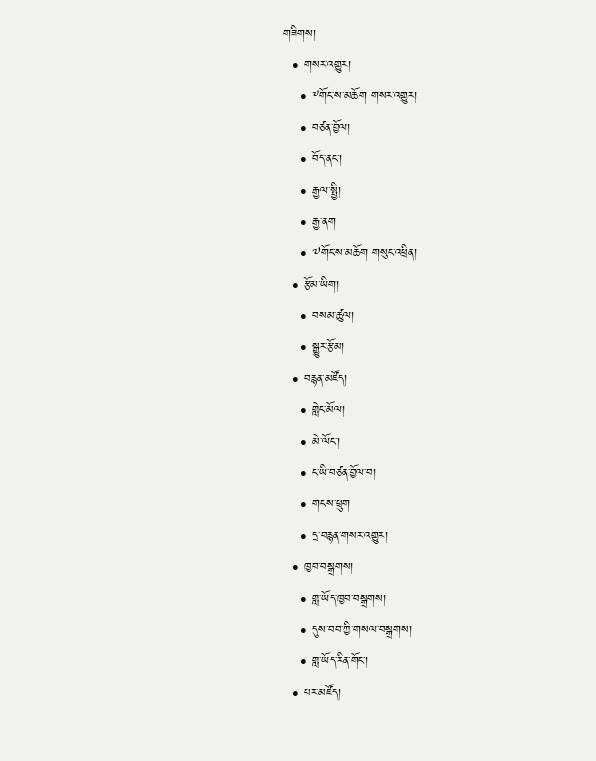གཟིགས།
  • གསར་འགྱུར།
    • ༸གོང་ས་མཆོག གསར་འགྱུར།
    • བཙན་བྱོལ།
    • བོད་ནང་།
    • རྒྱལ་སྤྱི།
    • རྒྱ་ནག
    • ༧གོང་ས་མཆོག གསུང་འཕྲིན།
  • རྩོམ་ཡིག།
    • བསམ་ཚུལ།
    • སྒྱུར་རྩོམ།
  • བརྙན་མཛོད།
    • གླེང་མོལ།
    • མེ་ལོང་།
    • ང་ཡི་བཙན་བྱོལ་བ།
    • གངས་ཕྲུག
    • དྲ་བརྙན་གསར་འགྱུར།
  • ཁྱབ་བསྒྲགས།
    • གླ་ཡོད་ཁྱབ་བསྒྲགས།
    • དུས་བབ་ཀྱི་གསལ་བསྒྲགས།
    • གླ་ཡོད་རིན་གོང་།
  • པར་མཛོད།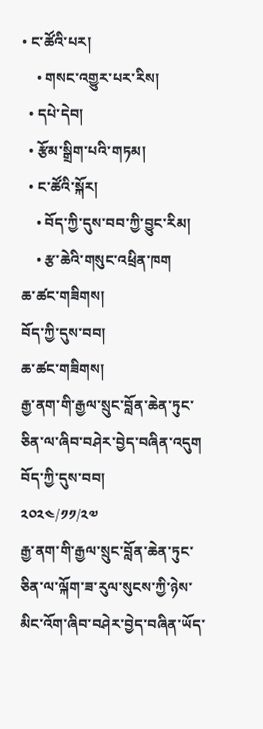• ང་ཚོའི་པར།
    • གསང་འགྱུར་པར་རིས།
  • དཔེ་དེབ།
  • རྩོམ་སྒྲིག་པའི་གཏམ།
  • ང་ཚོའི་སྐོར།
    • བོད་ཀྱི་དུས་བབ་ཀྱི་བྱུང་རིམ།
    • རྩ་ཆེའི་གསུང་འཕྲིན་ཁག
ཆ་ཚང་གཟིགས།
བོད་ཀྱི་དུས་བབ།
ཆ་ཚང་གཟིགས།
རྒྱ་ནག་གི་རྒྱལ་སྲུང་བློན་ཆེན་ཏུང་ཅིན་ལ་ཞིབ་བཤེར་བྱེད་བཞིན་འདུག
བོད་ཀྱི་དུས་བབ།
༢༠༢༤/༡༡/༢༧
རྒྱ་ནག་གི་རྒྱལ་སྲུང་བློན་ཆེན་ཏུང་ཅིན་ལ་ལྐོག་ཟ་རུལ་སུངས་ཀྱི་ཉེས་མིང་འོག་ཞིབ་བཤེར་བྱེད་བཞིན་ཡོད་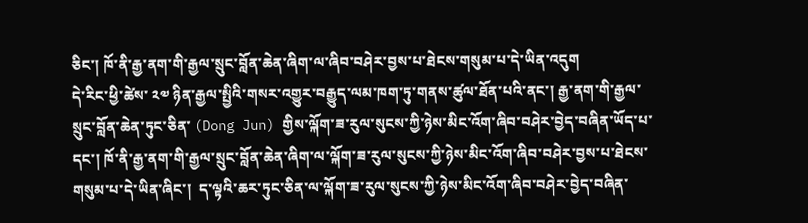ཅིང་། ཁོ་ནི་རྒྱ་ནག་གི་རྒྱལ་སྲུང་བློན་ཆེན་ཞིག་ལ་ཞིབ་བཤེར་བྱས་པ་ཐེངས་གསུམ་པ་དེ་ཡིན་འདུག
དེ་རིང་ཕྱི་ཚེས་ ༢༧ ཉིན་རྒྱལ་སྤྱིའི་གསར་འགྱུར་བརྒྱུད་ལམ་ཁག་ཏུ་གནས་ཚུལ་ཐོན་པའི་ནང་། རྒྱ་ནག་གི་རྒྱལ་སྲུང་བློན་ཆེན་ཏུང་ཅིན་ (Dong Jun) གྱིས་ལྐོག་ཟ་རུལ་སུངས་ཀྱི་ཉེས་མིང་འོག་ཞིབ་བཤེར་བྱེད་བཞིན་ཡོད་པ་དང་། ཁོ་ནི་རྒྱ་ནག་གི་རྒྱལ་སྲུང་བློན་ཆེན་ཞིག་ལ་ལྐོག་ཟ་རུལ་སུངས་ཀྱི་ཉེས་མིང་འོག་ཞིབ་བཤེར་བྱས་པ་ཐེངས་གསུམ་པ་དེ་ཡིན་ཞིང་།  ད་ལྟའི་ཆར་ཏུང་ཅིན་ལ་ལྐོག་ཟ་རུལ་སུངས་ཀྱི་ཉེས་མིང་འོག་ཞིབ་བཤེར་བྱེད་བཞིན་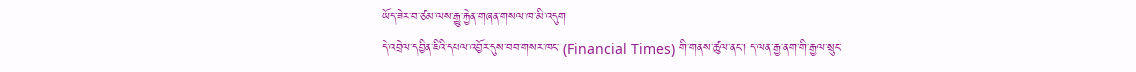ཡོད་ཟེར་བ་ཙམ་ལས་རྒྱུ་རྐྱེན་གཞན་གསལ་ཁ་མི་འདུག
དེ་འབྲེལ་དབྱིན་ཇིའི་དཔལ་འབྱོར་དུས་བབ་གསར་ཁང་ (Financial Times) གི་གནས་ཚུལ་ནང་། ད་ལན་རྒྱ་ནག་གི་རྒྱལ་སྲུང་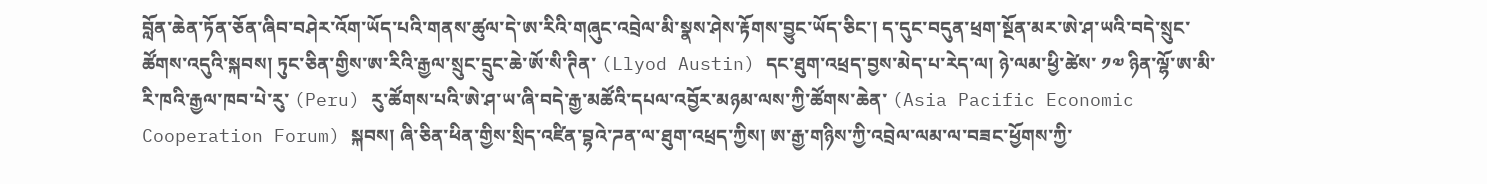བློན་ཆེན་ཏོན་ཅོན་ཞིབ་བཤེར་འོག་ཡོད་པའི་གནས་ཚུལ་དེ་ཨ་རིའི་གཞུང་འབྲེལ་མི་སྣས་ཤེས་རྟོགས་བྱུང་ཡོད་ཅིང་། ད་དུང་བདུན་ཕྲག་སྔོན་མར་ཨེ་ཤ་ཡའི་བདེ་སྲུང་ཚོགས་འདུའི་སྐབས། ཏུང་ཅིན་གྱིས་ཨ་རིའི་རྒྱལ་སྲུང་དྲུང་ཆེ་ཨོ་སི་ཊིན་ (Llyod Austin) དང་ཐུག་འཕྲད་བྱས་མེད་པ་རེད་ལ། ཉེ་ལམ་ཕྱི་ཚེས་ ༡༧ ཉིན་ལྷོ་ཨ་མི་རི་ཁའི་རྒྱལ་ཁབ་པེ་རུ་ (Peru) རུ་ཚོགས་པའི་ཨེ་ཤ་ཡ་ཞི་བདེ་རྒྱ་མཚོའི་དཔལ་འབྱོར་མཉམ་ལས་ཀྱི་ཚོགས་ཆེན་ (Asia Pacific Economic Cooperation Forum) སྐབས། ཞི་ཅིན་ཕིན་གྱིས་སྲིད་འཛིན་བྷའེ་ཌན་ལ་ཐུག་འཕྲད་ཀྱིས། ཨ་རྒྱ་གཉིས་ཀྱི་འབྲེལ་ལམ་ལ་བཟང་ཕྱོགས་ཀྱི་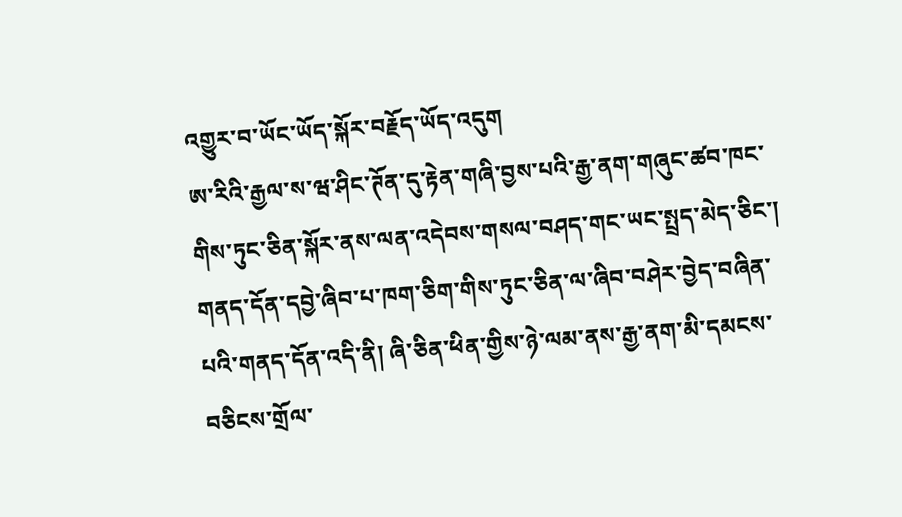འགྱུར་བ་ཡོང་ཡོད་སྐོར་བརྗོད་ཡོད་འདུག
ཨ་རིའི་རྒྱལ་ས་ཝ་ཤིང་ཊོན་དུ་རྟེན་གཞི་བྱས་པའི་རྒྱ་ནག་གཞུང་ཚབ་ཁང་གིས་ཏུང་ཅིན་སྐོར་ནས་ལན་འདེབས་གསལ་བཤད་གང་ཡང་སྤྲད་མེད་ཅིང་། གནད་དོན་དབྱེ་ཞིབ་པ་ཁག་ཅིག་གིས་ཏུང་ཅིན་ལ་ཞིབ་བཤེར་བྱེད་བཞིན་པའི་གནད་དོན་འདི་ནི། ཞི་ཅིན་ཕིན་གྱིས་ཉེ་ལམ་ནས་རྒྱ་ནག་མི་དམངས་བཅིངས་གྲོལ་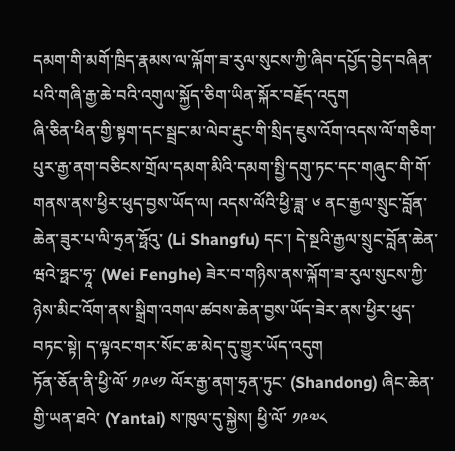དམག་གི་མགོ་ཁྲིད་རྣམས་ལ་ལྐོག་ཟ་རུལ་སུངས་ཀྱི་ཞིབ་དཔྱོད་བྱེད་བཞིན་པའི་གཞི་རྒྱ་ཆེ་བའི་འགུལ་སྐྱོད་ཅིག་ཡིན་སྐོར་བརྗོད་འདུག
ཞི་ཅིན་ཕིན་གྱི་སྟག་དང་སྦྲང་མ་ལེབ་རྡུང་གི་སྲིད་ཇུས་འོག་འདས་ལོ་གཅིག་པུར་རྒྱ་ནག་བཅིངས་གྲོལ་དམག་མིའི་དམག་སྤྱི་དགུ་ཏང་དང་གཞུང་གི་གོ་གནས་ནས་ཕྱིར་ཕུད་བྱས་ཡོད་ལ། འདས་ལོའི་ཕྱི་ཟླ་ ༦ ནང་རྒྱལ་སྲུང་བློན་ཆེན་ཟུར་པ་ལི་ཧྲན་ཧྥོའུ་ (Li Shangfu) དང་། དེ་སྔའི་རྒྱལ་སྲུང་བློན་ཆེན་ཝའེ་ཧྥང་ཧཱ་ (Wei Fenghe) ཟེར་བ་གཉིས་ནས་ལྐོག་ཟ་རུལ་སུངས་ཀྱི་ཉེས་མིང་འོག་ནས་སྒྲིག་འགལ་ཚབས་ཆེན་བྱས་ཡོད་ཟེར་ནས་ཕྱིར་ཕུད་བཏང་སྟེ། ད་ལྟའང་གར་སོང་ཆ་མེད་དུ་གྱུར་ཡོད་འདུག
ཏོན་ཅོན་ནི་ཕྱི་ལོ་ ༡༩༦༡ ལོར་རྒྱ་ནག་ཧྲན་ཏུང་ (Shandong) ཞིང་ཆེན་གྱི་ཡན་ཐའེ་ (Yantai) ས་ཁུལ་དུ་སྐྱེས། ཕྱི་ལོ་ ༡༩༧༨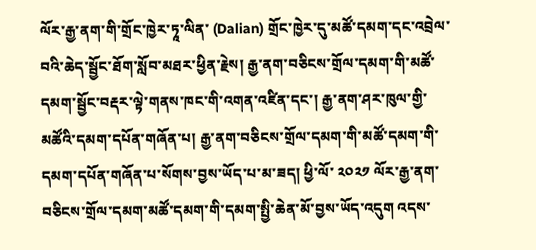ལོར་རྒྱ་ནག་གི་གྲོང་ཁྱེར་ཏཱ་ལིན་ (Dalian) གྲོང་ཁྱེར་དུ་མཚོ་དམག་དང་འབྲེལ་བའི་ཆེད་སྦྱོང་ཐོག་སློབ་མཐར་ཕྱིན་རྗེས། རྒྱ་ནག་བཅིངས་གྲོལ་དམག་གི་མཚོ་དམག་སྦྱོང་བརྡར་ལྟེ་གནས་ཁང་གི་འགན་འཛིན་དང་། རྒྱ་ནག་ཤར་ཁུལ་གྱི་མཚོའི་དམག་དཔོན་གཞོན་པ། རྒྱ་ནག་བཅིངས་གྲོལ་དམག་གི་མཚོ་དམག་གི་དམག་དཔོན་གཞོན་པ་སོགས་བྱས་ཡོད་པ་མ་ཟད། ཕྱི་ལོ་ ༢༠༢༡ ལོར་རྒྱ་ནག་བཅིངས་གྲོལ་དམག་མཚོ་དམག་གི་དམག་སྤྱི་ཆེན་མོ་བྱས་ཡོད་འདུག འདས་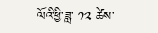ལོའི་ཕྱི་ཟླ་ ༡༢ ཚེས་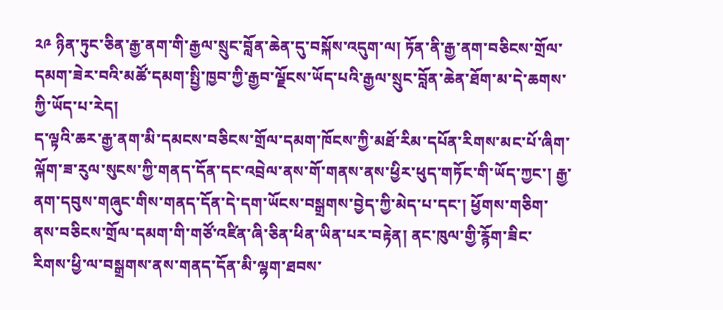༢༩ ཉིན་ཏུང་ཅིན་རྒྱ་ནག་གི་རྒྱལ་སྲུང་བློན་ཆེན་དུ་བསྐོས་འདུག་ལ། ཏོན་ནི་རྒྱ་ནག་བཅིངས་གྲོལ་དམག་ཟེར་བའི་མཚོ་དམག་སྤྱི་ཁྱབ་ཀྱི་རྒྱབ་ལྗོངས་ཡོད་པའི་རྒྱལ་སྲུང་བློན་ཆེན་ཐོག་མ་དེ་ཆགས་ཀྱི་ཡོད་པ་རེད།
ད་ལྟའི་ཆར་རྒྱ་ནག་མི་དམངས་བཅིངས་གྲོལ་དམག་ཁོངས་ཀྱི་མཐོ་རིམ་དཔོན་རིགས་མང་པོ་ཞིག་ལྐོག་ཟ་རུལ་སུངས་ཀྱི་གནད་དོན་དང་འབྲེལ་ནས་གོ་གནས་ནས་ཕྱིར་ཕུད་གཏོང་གི་ཡོད་ཀྱང་། རྒྱ་ནག་དབུས་གཞུང་གིས་གནད་དོན་དེ་དག་ཡོངས་བསྒྲགས་བྱེད་ཀྱི་མེད་པ་དང་། ཕྱོགས་གཅིག་ནས་བཅིངས་གྲོལ་དམག་གི་གཙོ་འཛིན་ཞི་ཅིན་ཕིན་ཡིན་པར་བརྟེན། ནང་ཁུལ་གྱི་རྙོག་ཟིང་རིགས་ཕྱི་ལ་བསྒྲགས་ནས་གནད་དོན་མི་ལྷག་ཐབས་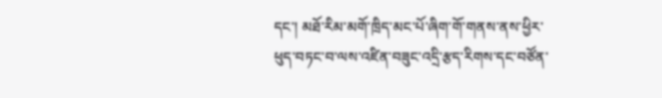དང་། མཐོ་རིམ་མགོ་ཁྲིད་མང་པོ་ཞིག་གོ་གནས་ནས་ཕྱིར་ཕུད་བཏང་བ་ལས་འཛིན་བཟུང་འདྲི་རྩད་རིགས་དང་བཙོན་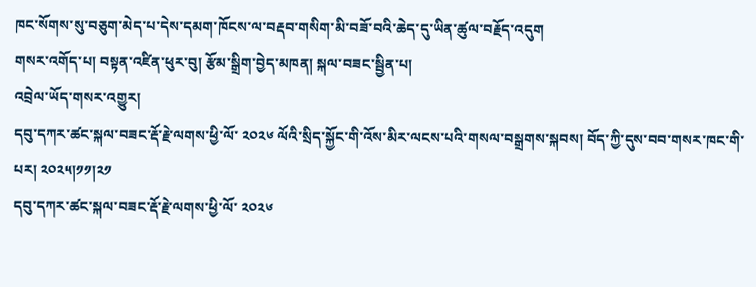ཁང་སོགས་སུ་བཅུག་མེད་པ་དེས་དམག་ཁོངས་ལ་བརྡབ་གསིག་མི་བཟོ་བའི་ཆེད་དུ་ཡིན་ཚུལ་བརྗོད་འདུག
གསར་འགོད་པ། བསྟན་འཛིན་ཕུར་བུ། རྩོམ་སྒྲིག་བྱེད་མཁན། སྐལ་བཟང་སྦྱིན་པ།
འབྲེལ་ཡོད་གསར་འགྱུར།
དབུ་དཀར་ཚང་སྐལ་བཟང་རྡོ་རྗེ་ལགས་ཕྱི་ལོ་ ༢༠༢༦ ལོའི་སྲིད་སྐྱོང་གི་འོས་མིར་ལངས་པའི་གསལ་བསྒྲགས་སྐབས། བོད་ཀྱི་དུས་བབ་གསར་ཁང་གི་པར། ༢༠༢༥།༡༡།༢༡
དབུ་དཀར་ཚང་སྐལ་བཟང་རྡོ་རྗེ་ལགས་ཕྱི་ལོ་ ༢༠༢༦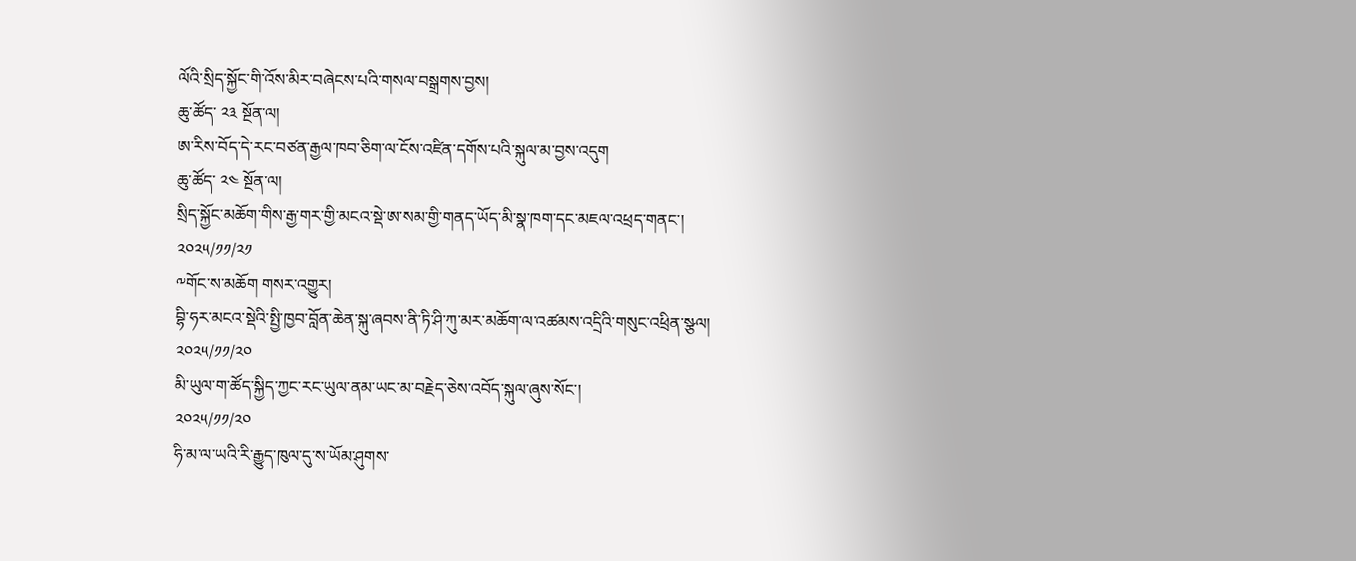ལོའི་སྲིད་སྐྱོང་གི་འོས་མིར་བཞེངས་པའི་གསལ་བསྒྲགས་བྱས།
ཆུ་ཚོད་ ༢༣ སྔོན་ལ།
ཨ་རིས་བོད་དེ་རང་བཙན་རྒྱལ་ཁབ་ཅིག་ལ་ངོས་འཛིན་དགོས་པའི་སྐུལ་མ་བྱས་འདུག
ཆུ་ཚོད་ ༢༤ སྔོན་ལ།
སྲིད་སྐྱོང་མཆོག་གིས་རྒྱ་གར་གྱི་མངའ་སྡེ་ཨ་སམ་གྱི་གནད་ཡོད་མི་སྣ་ཁག་དང་མཇལ་འཕྲད་གནང་།
༢༠༢༥/༡༡/༢༡
༸གོང་ས་མཆོག གསར་འགྱུར།
བྷི་ཧར་མངའ་སྡེའི་སྤྱི་ཁྱབ་བློན་ཆེན་སྐུ་ཞབས་ནི་ཏི་ཤི་ཀུ་མར་མཆོག་ལ་འཚམས་འདྲིའི་གསུང་འཕྲིན་སྩལ།
༢༠༢༥/༡༡/༢༠
མི་ཡུལ་ག་ཚོད་སྐྱིད་ཀྱང་རང་ཡུལ་ནམ་ཡང་མ་བརྗེད་ཅེས་འབོད་སྐུལ་ཞུས་སོང་།
༢༠༢༥/༡༡/༢༠
ཧི་མ་ལ་ཡའི་རི་རྒྱུད་ཁུལ་དུ་ས་ཡོམ་ཤུགས་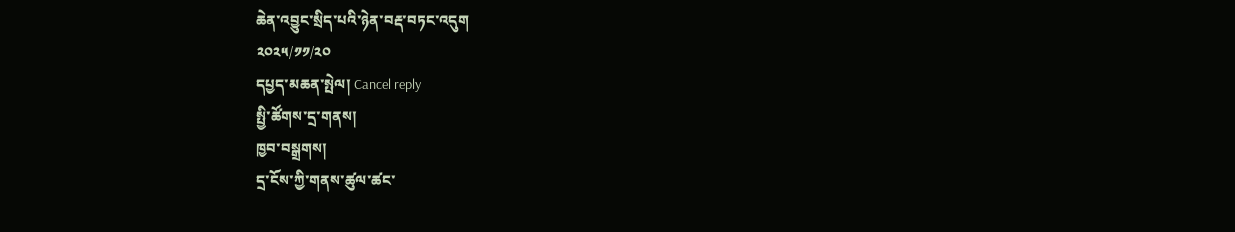ཆེན་འབྱུང་སྲིད་པའི་ཉེན་བརྡ་བཏང་འདུག
༢༠༢༥/༡༡/༢༠
དཔྱད་མཆན་སྤེལ། Cancel reply
སྤྱི་ཚོགས་དྲ་གནས།
ཁྱབ་བསྒྲགས།
དྲ་ངོས་ཀྱི་གནས་ཚུལ་ཚང་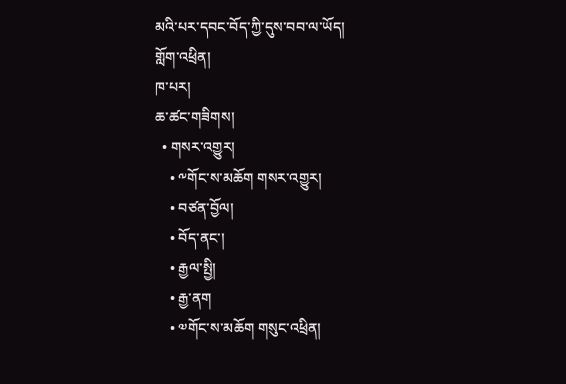མའི་པར་དབང་བོད་ཀྱི་དུས་བབ་ལ་ཡོད།
གློག་འཕྲིན།
ཁ་པར།
ཆ་ཚང་གཟིགས།
  • གསར་འགྱུར།
    • ༸གོང་ས་མཆོག གསར་འགྱུར།
    • བཙན་བྱོལ།
    • བོད་ནང་།
    • རྒྱལ་སྤྱི།
    • རྒྱ་ནག
    • ༧གོང་ས་མཆོག གསུང་འཕྲིན།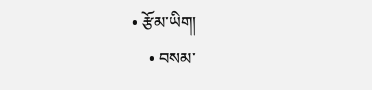• རྩོམ་ཡིག།
    • བསམ་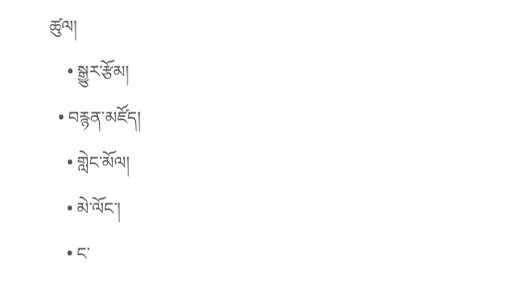ཚུལ།
    • སྒྱུར་རྩོམ།
  • བརྙན་མཛོད།
    • གླེང་མོལ།
    • མེ་ལོང་།
    • ང་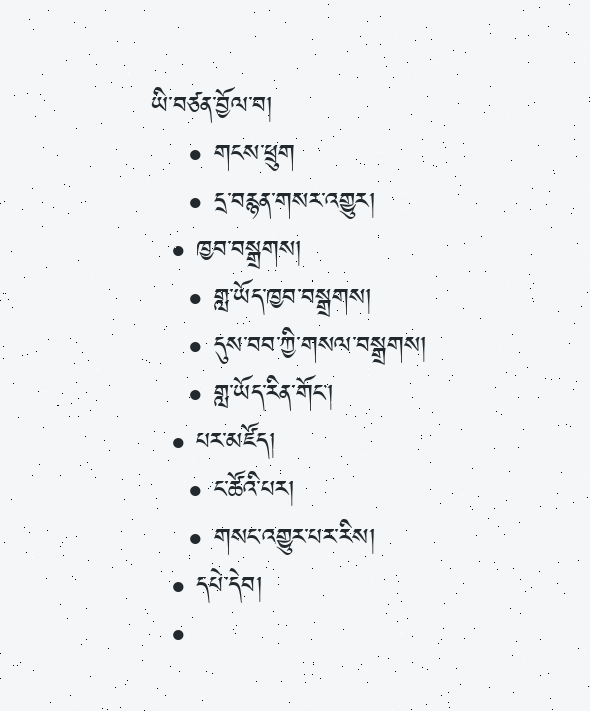ཡི་བཙན་བྱོལ་བ།
    • གངས་ཕྲུག
    • དྲ་བརྙན་གསར་འགྱུར།
  • ཁྱབ་བསྒྲགས།
    • གླ་ཡོད་ཁྱབ་བསྒྲགས།
    • དུས་བབ་ཀྱི་གསལ་བསྒྲགས།
    • གླ་ཡོད་རིན་གོང་།
  • པར་མཛོད།
    • ང་ཚོའི་པར།
    • གསང་འགྱུར་པར་རིས།
  • དཔེ་དེབ།
  •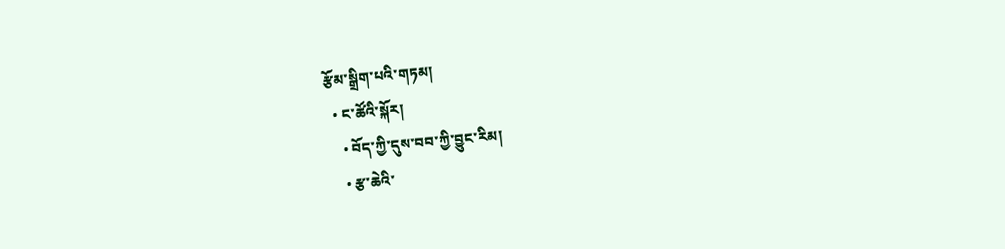རྩོམ་སྒྲིག་པའི་གཏམ།
  • ང་ཚོའི་སྐོར།
    • བོད་ཀྱི་དུས་བབ་ཀྱི་བྱུང་རིམ།
    • རྩ་ཆེའི་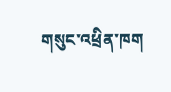གསུང་འཕྲིན་ཁག